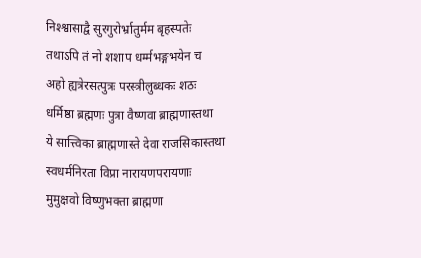निश्श्वासाद्वै सुरगुरोर्भ्रातुर्मम बृहस्पतेः
तथाऽपि तं नो शशाप धर्म्मभङ्गभयेन च
अहो ह्यत्रेरसत्पुत्रः परस्त्रीलुब्धकः शठः
धर्मिष्ठा ब्रह्मणः पुत्रा वैष्णवा ब्राह्मणास्तथा
ये सात्त्विका ब्राह्मणास्ते देवा राजसिकास्तथा
स्वधर्मनिरता विप्रा नारायणपरायणाः
मुमुक्षवो विष्णुभक्ता ब्राह्मणा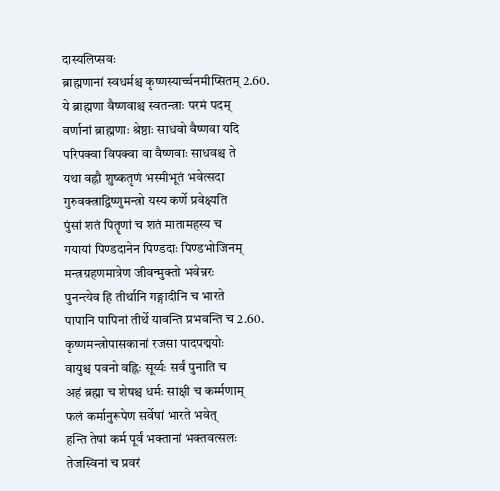दास्यलिप्सवः
ब्राह्मणानां स्वधर्मश्च कृष्णस्यार्च्चनमीप्सितम् 2.60.
ये ब्राह्मणा वैष्णवाश्च स्वतन्त्राः परमं पदम्
वर्णानां ब्राह्मणाः श्रेष्ठाः साधवो वैष्णवा यदि
परिपक्वा विपक्वा वा वैष्णवाः साधवश्च ते
यथा वह्नौ शुष्कतृणं भस्मीभूतं भवेत्सदा
गुरुवक्त्राद्विष्णुमन्त्रो यस्य कर्णे प्रवेक्ष्यति
पुंसां शतं पितॄणां च शतं मातामहस्य च
गयायां पिण्डदानेन पिण्डदाः पिण्डभोजिनम्
मन्त्रग्रहणमात्रेण जीवन्मुक्तो भवेन्नरः
पुनन्त्येव हि तीर्थानि गङ्गादीनि च भारते
पापानि पापिनां तीर्थे यावन्ति प्रभवन्ति च 2.60.
कृष्णमन्त्रोपासकानां रजसा पादपद्मयोः
वायुश्च पवनो वह्निः सूर्य्यः सर्वं पुनाति च
अहं ब्रह्मा च शेषश्च धर्मः साक्षी च कर्म्मणाम्
फलं कर्मानुरूपेण सर्वेषां भारते भवेत्
हन्ति तेषां कर्म पूर्वं भक्तानां भक्तवत्सलः
तेजस्विनां च प्रवरं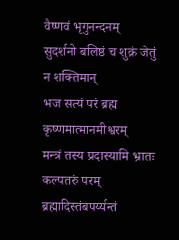वैष्णवं भृगुनन्दनम्
सुदर्शनो बलिष्ठं च शुक्रं जेतुं न शक्तिमान्
भज सत्यं परं ब्रह्म कृष्णमात्मानमीश्वरम्
मन्त्रं तस्य प्रदास्यामि भ्रातः कल्पतरुं परम्
ब्रह्मादिस्तंबपर्य्यन्तं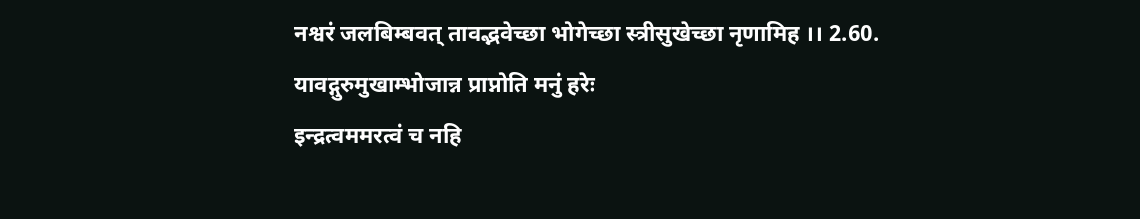नश्वरं जलबिम्बवत् तावद्भवेच्छा भोगेच्छा स्त्रीसुखेच्छा नृणामिह ।। 2.60.
यावद्गुरुमुखाम्भोजान्न प्राप्नोति मनुं हरेः
इन्द्रत्वममरत्वं च नहि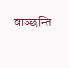वाञ्छन्ति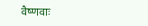वैष्णवाः